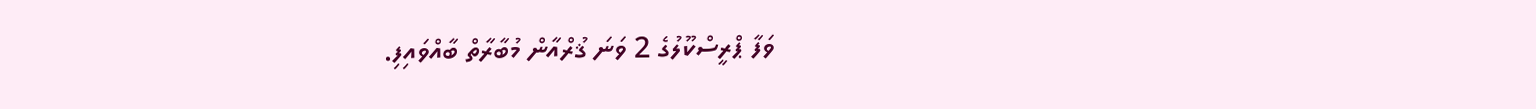ވަފާ ޕްރީސްކޫލުގެ 2 ވަނަ ޤުރްއާން މުބާރާތް ބާއްވައިފި.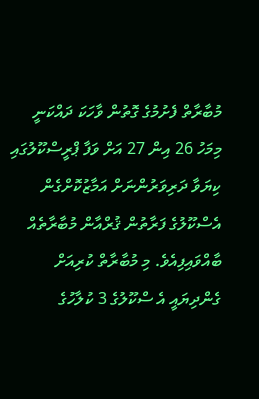މުބާރާތް ފެށުމުގެ ގޮތުން ވާހަކަ ދައްކަނީ
މިމަހު 26 އިން 27 އަށް ވަފާ ޕްރީސްކޫލުގައި ކިޔަވާ ދަރިވަރުންނަށް އަމާޒުކޮށްގެން އެސްކޫލުގެ ފަރާތުން ޤުރްއާން މުބާރާތެއް ބާއްވައިފިއެވެ. މި މުބާރާތް ކުރިއަށް ގެންދިޔައީ އެ ސްކޫލުގެ 3 ކުލާހުގެ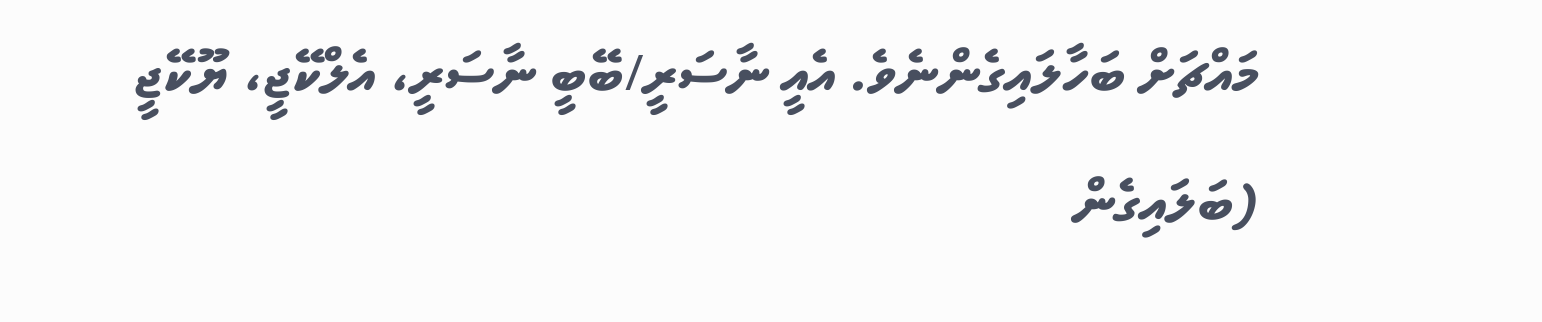މައްޗަށް ބަހާލައިގެންނެވެ. އެއީ ނާސަރީ/ބޭބީ ނާސަރީ، އެލްކޭޖީ، ޔޫކޭޖީ (ބަލައިގެން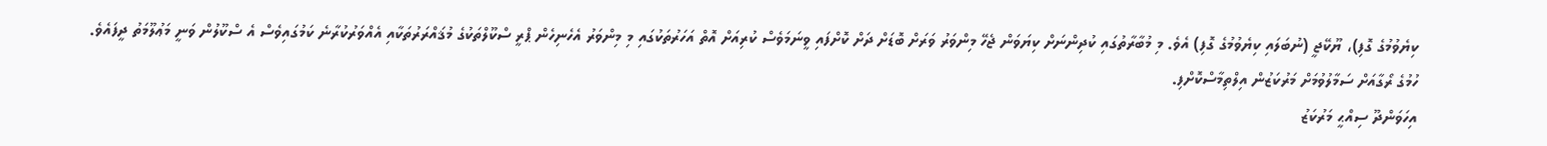ކިޔެވުމުގެ ގޮފި)، ޔޫކޭޖީ (ނުބަލައި ކިޔެވުމުގެ ގޮފި) އެވެ. މި މުބާރާތުގައި ކުދިންނަށް ކިޔަވަން ޖެހޭ މިންވަރު ވަރަށް ބޮޑަށް ދަށް ކޮށްފައި ވީނަމަވެސް ކުރިއަށް އޮތް އަހަރުތަކުގައި މި މިންވަރު އެހެނިހެން ޕްރީ ސްކޫލްތަކުގެ މުޤައްރަރުތަކާއި އެއްވަރުކުރާނެ ކަމުގައިވެސް އެ ސްކޫލުން ވަނީ މަޢުލޫމަތު ދީފައެވެ.
ހުމުގެ ރޯގާއަށް ސަމާލުވުމަށް މަރުކަޒުން އިލްތިމާސްކޮށްފި.
އިހަވަންދޫ ސިއްޙީ މަރުކަޒު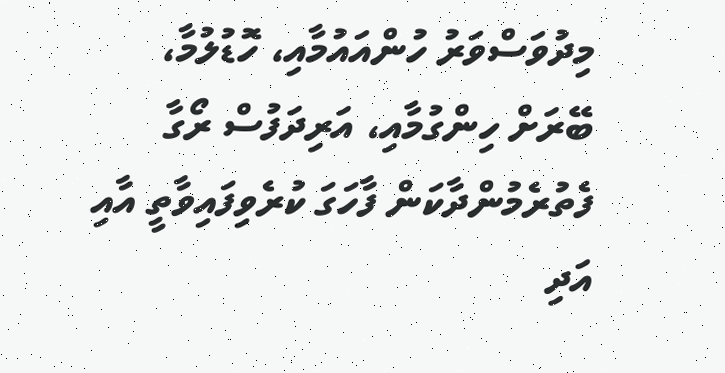މިދުވަސްވަރު ހުންއައުމާއި، ހޮޑުލުމާ، ބޭރަށް ހިންގުމާއި، އަރިދަފުސް ރޯގާ ފެތުރެމުންދާކަން ފާހަގަ ކުރެވިފައިވާތީ އާއި އަދި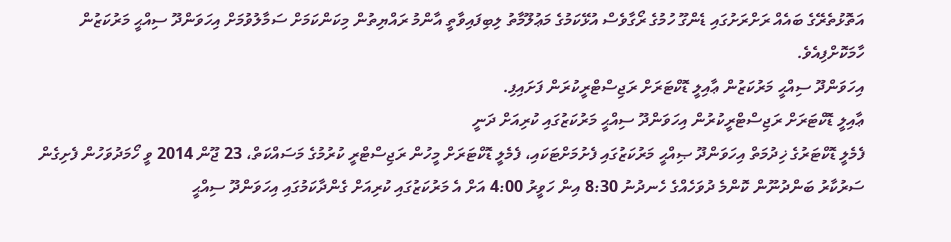އަތޮޅުތެރޭގެ ބައެއް ރަށްރަށުގައި ޑެންގޫ ހުމުގެ ރޯގާވެސް އުޅޭކަމުގެ މަޢުލޫމާތު ލިބިފައިވާތީ އާންމު ރައްޔިތުން މިކަންކަމަށް ސަމާލުވުމަށް އިހަވަންދޫ ސިއްޙީ މަރުކަޒުން ހާމަކޮށްފިއެވެ.
އިހަވަންދޫ ސިއްޙީ މަރުކަޒުން ޢާއިލީ ޑޮކްޓަރަށް ރަޖިސްޓްރީކުރަން ފަށައިފި.
ޢާއިލީ ޑޮކްޓަރަށް ރަޖިސްޓްރީކުރުން އިހަވަންދޫ ސިއްޙީ މަރުކަޒުގައި ކުރިއަށް ދަނީ
ފެމެލީ ޑޮކްޓަރުގެ ޚިދުމަތް އިހަވަންދޫ ޞިއްޙީ މަރުކަޒުގައި ފެށުމަށްޓަކައި، ފެމެލީ ޑޮކްޓަރަށް މީހުން ރަޖިސްޓްރީ ކުރުމުގެ މަސައްކަތް، 23 ޖޫން 2014 ވީ ހޯމަދުވަހުން ފެށިގެން ސަރުކާރު ބަންދުނޫން ކޮންމެ ދުވަހެއްގެ ހެނދުނު 8:30 އިން ހަވީރު 4:00 އަށް އެ މަރުކަޒުގައި ކުރިއަށް ގެންދާކަމުގައި އިހަވަންދޫ ސިއްޙީ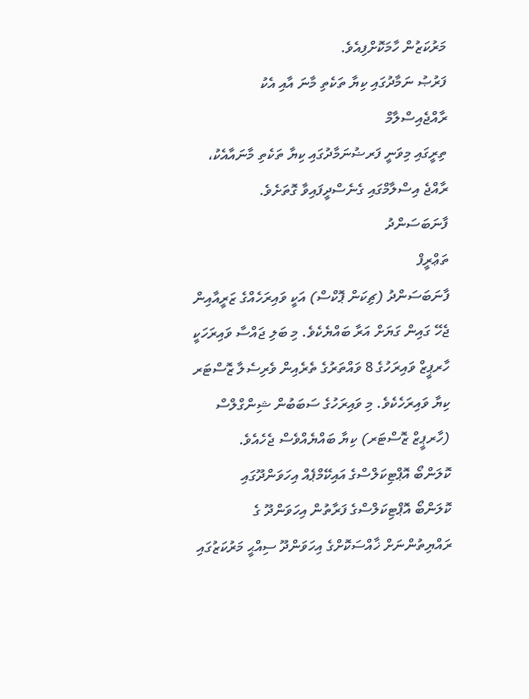މަރުކަޒުން ހާމަކޮށްފިއެވެ.
ފަރުޞު ނަމާދުގައި ކިޔާ ތަކެތި މާނަ އާއި އެކު
ރާއްޖެއިސްލާމް
ތިރީގައި މިވަނީ ފަރޟުނަމާދުގައި ކިޔާ ތަކެތި މާނައާއެކު، ރާއްޖެ އިސްލާމްގައި ގެނެސްދީފައިވާ ގޮތަށެވެ.
ފާނަބަސަންދު
ތަޢްރީފް
ފާނަބަސަންދު (ޗިކަން ޕޮކްސް) އަކީ ވައިރަހެއްގެ ޒަރީއާއިން ޖެހޭ ގައިން ގަޔަށް އަރާ ބައްޔެކެވެ. މި ބަލި ޖައްސާ ވައިރަހަކީ ހާރޕީޒް ވައިރަހުގެ 8 ވައްތަރުގެ ތެރެއިން ވެރިސެލާ ޒޮސްޓަރ ކިޔާ ވައިރަހެކެވެ. މި ވައިރަހުގެ ސަބަބުން ޝިންގްލްސް (ހާރޕީޒް ޒޮސްޓަރ) ކިޔާ ބައްޔެއްވެސް ޖެހެއެވެ.
ކޮލަންބޯ އޮޕްޓިކަލްސްގެ އައިކޭމްޕެއް އިހަވަންދޫގައި
ކޮލަންބޯ އޮޕްޓިކަލްސްގެ ފަރާތުން އިހަވަންދޫ ގެ ރައްޔިތުންނަށް ޚާއްސަކޮށްގެ އިހަވަންދޫ ސިއްޙީ މަރުކަޒުގައި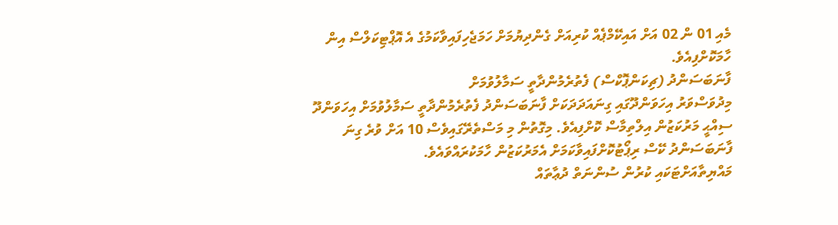މެއި 01 ން 02 އަށް އައިކޭމްޕެއް ކުރިއަށް ގެންދިޔުމަށް ހަމަޖެހިފައިވާކަމުގެ އެ އޮޕްޓިކަލްސް އިން ހާމަކޮށްފިއެވެ.
ފާނަބަސަންދު (ޗިކަންޕޮކްސް) ފެތުރެމުންދާތީ ސަމާލުވުމަށް
މިދުވަސްވަރު އިހަވަންދޫގައި ގިނައަދަދަކަށް ފާނަބަސަންދު ފެތުރެމުންދާތީ ސަމާލުވުމަށް އިހަވަންދޫ ސިއްޙީ މަރުކަޒުން އިލްތިމާސް ކޮށްފިއެވެ. މިގޮތުން މި މަސްތެރޭގައިވެސް 10 އަށް ވުރެ ގިނަ ފާނަބަސަންދު ކޭސް ރިޕޯޓުކޮށްފައިވާކަމަށް އެމަރުކަޒުން ހާމަކުރައްވައެވެ.
މައްޔިތާއަށްޓަކައި ކުރުން ސުންނަތް ދުޢާތައް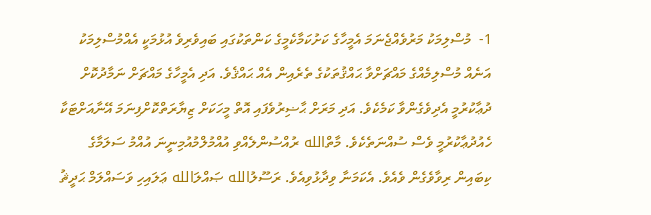1-  މުސްލިމަކު މަރުވެއްޖެނަމަ އެމީހާގެ ކަށުކަމާކެމީގެ ކަންތަކުގައި ބައިވެރިވެ އުޅުމަކީ އެއްމުސްލިމަކު އަނެއް މުސްލިމެއްގެ މައްޗަށްވާ ޙައްޤުތަކުގެ ތެރެއިން އެއް ޙައްޤެވެ. އަދި އެމީހާގެ މައްޗަށް ނަމާދުކޮށް ދުޢާކުރުމީ އެދިވެގެންވާ ކަމެކެވެ. އަދި މަރަށް ޙާޟިރުވެފައި އޮތް މީހަކަށް ޒިޔާރަތްކޮށްފިނަމަ އޭނާއަށްޓަކާ ހެއުދުޢާކުރުމީ ވެސް ސުއްނަތެކެވެ. މާތްالله ރުއްސުންލެއްވި އުއްމުލްމުއުމިނީނަ އުއްމު ސަލަމާގެ ކިބައިން ރިވާވެގެން ވެއެވެ. އެކަމަނާ ވިދާޅުވިއެވެ. ރަސޫލުالله ޞައްލަالله ޢަލައިހި ވަސައްލަމް ޙަދީޘު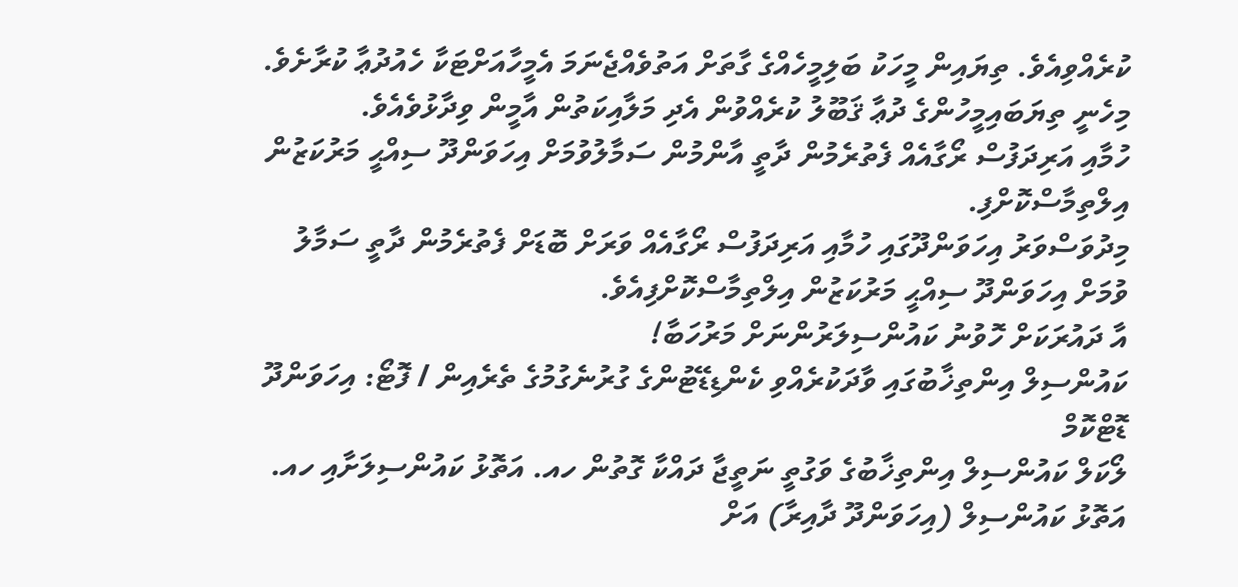ކުރެއްވިއެވެ. ތިޔައިން މީހަކު ބަލިމީހެއްގެ ގާތަށް އަތުވެއްޖެނަމަ އެމީހާއަށްޓަކާ ހެއުދުޢާ ކުރާށެވެ. މިހެނީ ތިޔަބައިމީހުންގެ ދުޢާ ޤަބޫލު ކުރެއްވުން އެދި މަލާއިކަތުން އާމީން ވިދާޅުވެއެވެ.
ހުމާއި އަރިދަފުސް ރޯގާއެއް ފެތުރެމުން ދާތީ އާންމުން ސަމާލުވުމަށް އިހަވަންދޫ ސިއްޙީ މަރުކަޒުން އިލްތިމާސްކޮށްފި.
މިދުވަސްވަރު އިހަވަންދޫގައި ހުމާއި އަރިދަފުސް ރޯގާއެއް ވަރަށް ބޮޑަށް ފެތުރެމުން ދާތީ ސަމާލު ވުމަށް އިހަވަންދޫ ސިއްޙީ މަރުކަޒުން އިލްތިމާސްކޮށްފިއެވެ.
އާ ދައުރަކަށް ހޮވުނު ކައުންސިލަރުންނަށް މަރުހަބާ!
ކައުންސިލް އިންތިޚާބުގައި ވާދަކުރެއްވި ކެންޑިޑޭޓުންގެ ގުރުނެގުމުގެ ތެރެއިން / ފޮޓޯ: އިހަވަންދޫ ޑޮޓްކޮމް
ލޯކަލް ކައުންސިލް އިންތިޚާބުގެ ވަގުތީ ނަތީޖާ ދައްކާ ގޮތުން ހއ. އަތޮޅު ކައުންސިލަށާއި ހއ. އަތޮޅު ކައުންސިލް (އިހަވަންދޫ ދާއިރާ) އަށް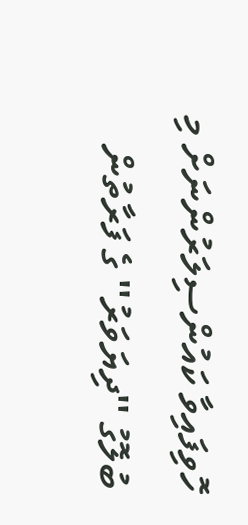ހޮވިފައިވާ ކައުންސިލަރުންނަށް މި ބުލޮގު ''ދިޔަވަރު'' ގެ ފަރާތުން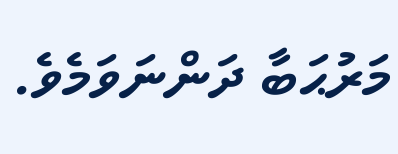މަރުޙަބާ ދަންނަވަމެވެ.